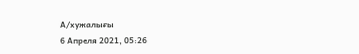А/хужалығы
6 Апреля 2021, 05:26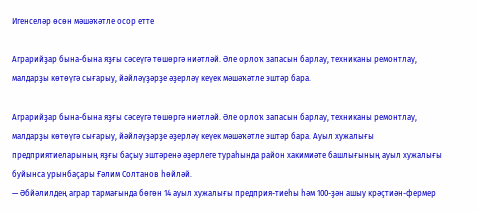Игенселәр өсөн мәшәҡәтле осор етте

Аграрийҙар бына-бына яҙғы сәсеүгә төшөргә ниәтләй. Әле орлоҡ запасын барлау, техниканы ремонтлау, малдарҙы көтөүгә сығарыу, йәйләүҙәрҙе әҙерләү кеүек мәшәҡәтле эштәр бара.

Аграрийҙар бына-бына яҙғы сәсеүгә төшөргә ниәтләй. Әле орлоҡ запасын барлау, техниканы ремонтлау, малдарҙы көтөүгә сығарыу, йәйләүҙәрҙе әҙерләү кеүек мәшәҡәтле эштәр бара. Ауыл хужалығы предприятиеларының яҙғы баҫыу эштәренә әҙерлеге тураһында район хакимиәте башлығының ауыл хужалығы буйынса урынбаҫары Ғәлим Солтанов һөйләй.
— Әбйәлилдең аграр тармағында бөгөн 14 ауыл хужалығы предприя-тиеһы һәм 100-ҙән ашыу крәҫтиән-фермер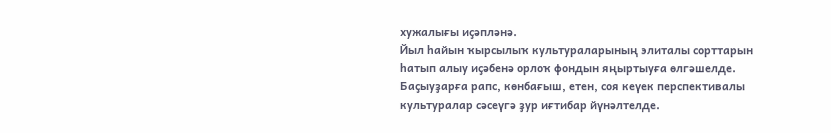хужалығы иҫәпләнә.
Йыл һайын ҡырсылыҡ культураларының элиталы сорттарын һатып алыу иҫәбенә орлоҡ фондын яңыртыуға өлгәшелде. Баҫыуҙарға рапс, көнбағыш, етен, соя кеүек перспективалы культуралар сәсеүгә ҙур иғтибар йүнәлтелде.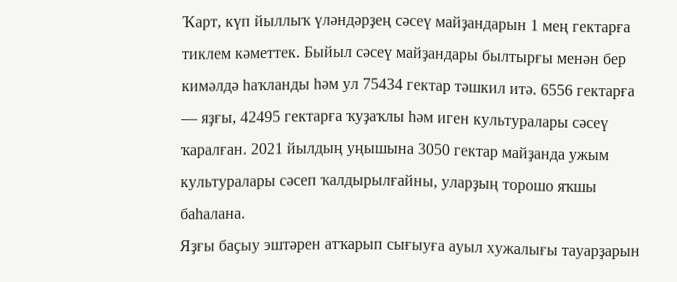Ҡарт, күп йыллыҡ үләндәрҙең сәсеү майҙандарын 1 мең гектарға тиклем кәметтек. Быйыл сәсеү майҙандары былтырғы менән бер кимәлдә һаҡланды һәм ул 75434 гектар тәшкил итә. 6556 гектарға — яҙғы, 42495 гектарға ҡуҙаҡлы һәм иген культуралары сәсеү ҡаралған. 2021 йылдың уңышына 3050 гектар майҙанда ужым культуралары сәсеп ҡалдырылғайны, уларҙың торошо яҡшы баһалана.
Яҙғы баҫыу эштәрен атҡарып сығыуға ауыл хужалығы тауарҙарын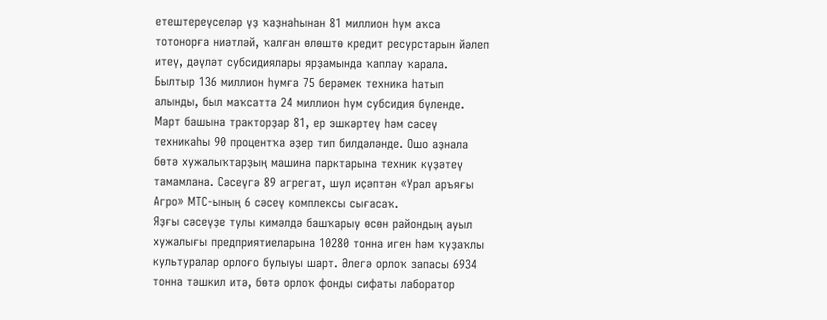етештереүселәр үҙ ҡаҙнаһынан 81 миллион һум аҡса тотонорға ниәтләй, ҡалған өлөштө кредит ресурстарын йәлеп итеү, дәүләт субсидиялары ярҙамында ҡаплау ҡарала.
Былтыр 136 миллион һумға 75 берәмек техника һатып алынды, был маҡсатта 24 миллион һум субсидия бүленде. Март башына тракторҙар 81, ер эшкәртеү һәм сәсеү техникаһы 90 процентҡа әҙер тип билдәләнде. Ошо аҙнала бөтә хужалыҡтарҙың машина парктарына техник күҙәтеү тамамлана. Сәсеүгә 89 агрегат, шул иҫәптән «Урал аръяғы Агро» МТС-ының 6 сәсеү комплексы сығасаҡ.
Яҙғы сәсеүҙе тулы кимәлдә башҡарыу өсөн райондың ауыл хужалығы предприятиеларына 10280 тонна иген һәм ҡуҙаҡлы культуралар орлоғо булыуы шарт. Әлегә орлоҡ запасы 6934 тонна тәшкил итә, бөтә орлоҡ фонды сифаты лаборатор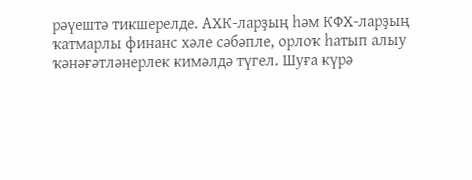рәүештә тикшерелде. АХК-ларҙың һәм КФХ-ларҙың ҡатмарлы финанс хәле сәбәпле, орлоҡ һатып алыу ҡәнәғәтләнерлек кимәлдә түгел. Шуға күрә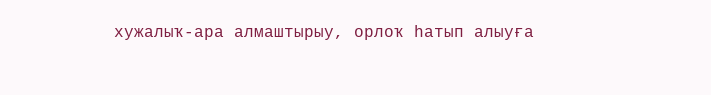хужалыҡ-ара алмаштырыу, орлоҡ һатып алыуға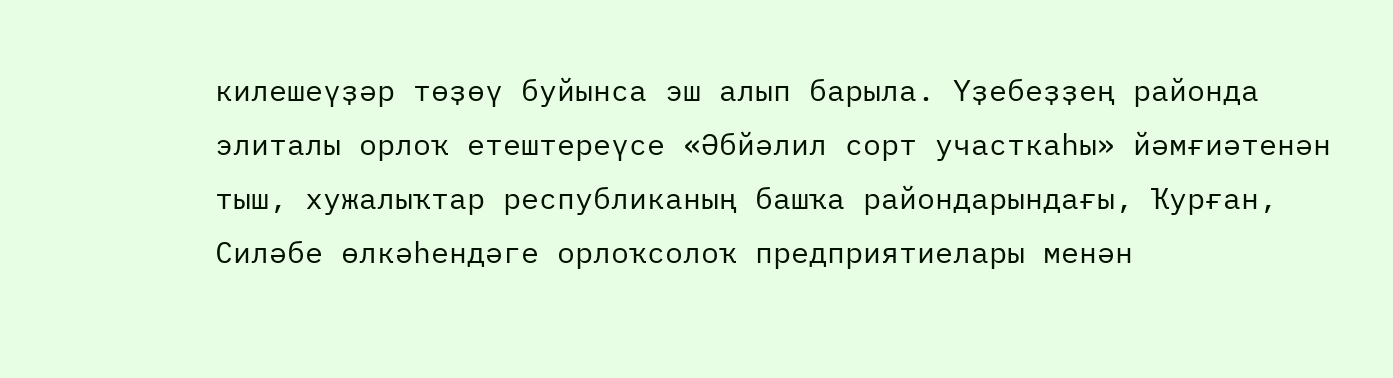килешеүҙәр төҙөү буйынса эш алып барыла. Үҙебеҙҙең районда элиталы орлоҡ етештереүсе «Әбйәлил сорт участкаһы» йәмғиәтенән тыш, хужалыҡтар республиканың башҡа райондарындағы, Ҡурған, Силәбе өлкәһендәге орлоҡсолоҡ предприятиелары менән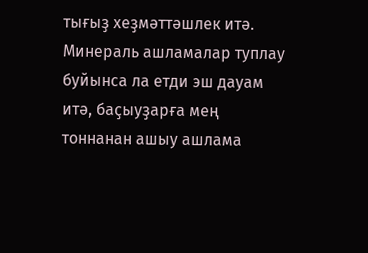тығыҙ хеҙмәттәшлек итә.
Минераль ашламалар туплау буйынса ла етди эш дауам итә, баҫыуҙарға мең тоннанан ашыу ашлама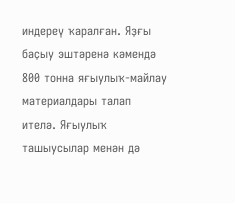индереү ҡаралған. Яҙғы баҫыу эштәренә кәмендә 800 тонна яғыулыҡ-майлау материалдары талап ителә. Яғыулыҡ ташыусылар менән дә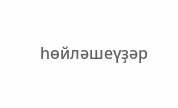һөйләшеүҙәр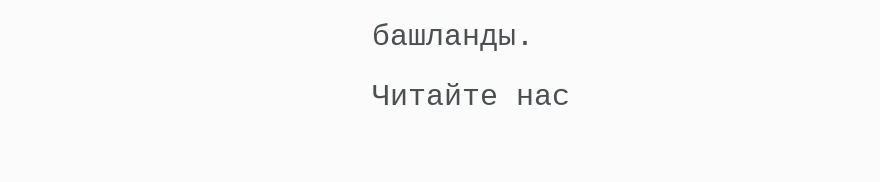башланды.
Читайте нас